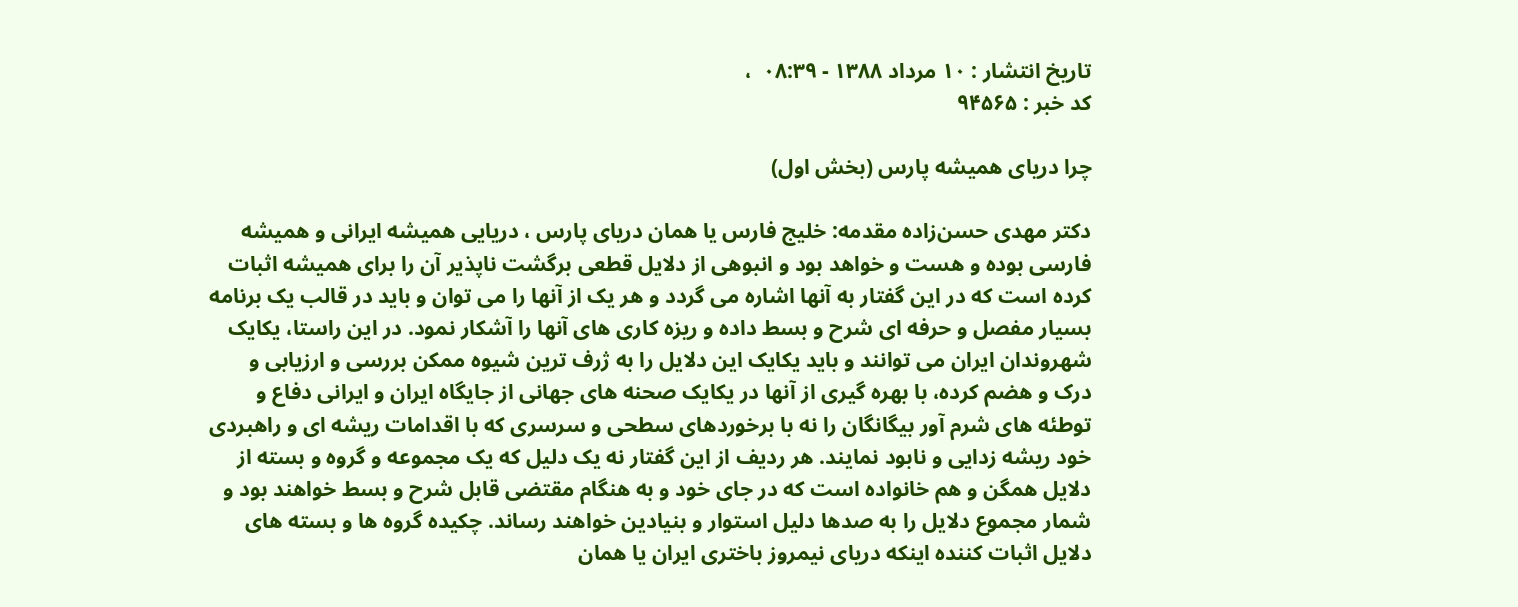تاریخ انتشار : ۱۰ مرداد ۱۳۸۸ - ۰۸:۳۹  ،
کد خبر : ۹۴۵۶۵

چرا دریاى همیشه پارس (بخش اول)

دکتر مهدی حسن‌زاده مقدمه: خلیج فارس یا همان دریای پارس ، دریایی همیشه ایرانی و همیشه فارسی بوده و هست و خواهد بود و انبوهی از دلایل قطعی برگشت ناپذیر آن را برای همیشه اثبات کرده است که در این گفتار به آنها اشاره می گردد و هر یک از آنها را می توان و باید در قالب یک برنامه بسیار مفصل و حرفه ای شرح و بسط داده و ریزه کاری های آنها را آشکار نمود. در این راستا، یکایک شهروندان ایران می توانند و باید یکایک این دلایل را به ژرف ترین شیوه ممکن بررسی و ارزیابی و درک و هضم کرده، با بهره گیری از آنها در یکایک صحنه های جهانی از جایگاه ایران و ایرانی دفاع و توطئه های شرم آور بیگانگان را نه با برخوردهای سطحی و سرسری که با اقدامات ریشه ای و راهبردی خود ریشه زدایی و نابود نمایند. هر ردیف از این گفتار نه یک دلیل که یک مجموعه و گروه و بسته از دلایل همگن و هم خانواده است که در جای خود و به هنگام مقتضی قابل شرح و بسط خواهند بود و شمار مجموع دلایل را به صدها دلیل استوار و بنیادین خواهند رساند. چکیده گروه ها و بسته های دلایل اثبات کننده اینکه دریای نیمروز باختری ایران یا همان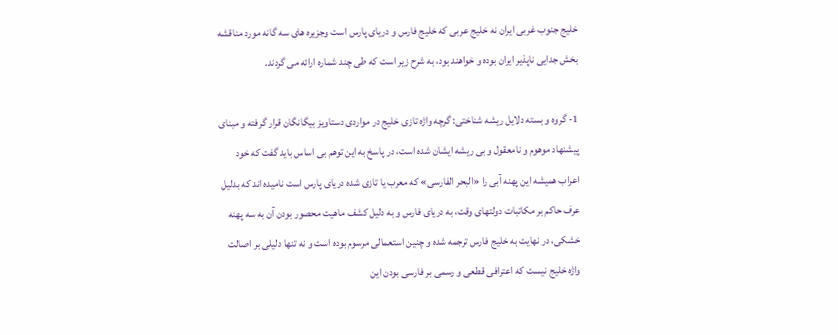خلیج جنوب غربی ایران نه خلیج عربی که خلیج فارس و دریای پارس است وجزیره های سه گانه مورد مناقشه بخش جدایی ناپذیر ایران بوده و خواهند بود، به شرح زیر است که طی چند شماره ارائه می گردند.

1- گروه و بسته دلایل ریشه شناختی: گرچه واژه تازی خلیج در مواردی دستاویز بیگانگان قرار گرفته و مبنای پیشنهاد موهوم و نامعقول و بی ریشه ایشان شده است، در پاسخ به این توهم بی اساس باید گفت که خود اعراب همیشه این پهنه آبی را «البحر الفارسی» که معرب یا تازی شده دریای پارس است نامیده اند که بدلیل عرف حاکم بر مکاتبات دولتهای وقت، به دریای فارس و به دلیل کشف ماهیت محصور بودن آن به سه پهنه خشکی، در نهایت به خلیج فارس ترجمه شده و چنین استعمالی مرسوم بوده است و نه تنها دلیلی بر اصالت واژه خلیج نیست که اعترافی قطعی و رسمی بر فارسی بودن این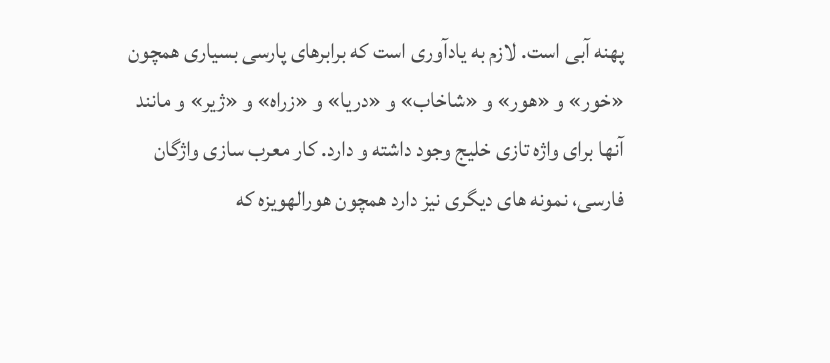پهنه آبی است. لازم به یادآوری است که برابرهای پارسی بسیاری همچون «خور» و «هور» و «شاخاب» و «دریا» و «زراه» و «ژیر» و مانند آنها برای واژه تازی خلیج وجود داشته و دارد. کار معرب سازی واژگان فارسی، نمونه های دیگری نیز دارد همچون هورالهویزه که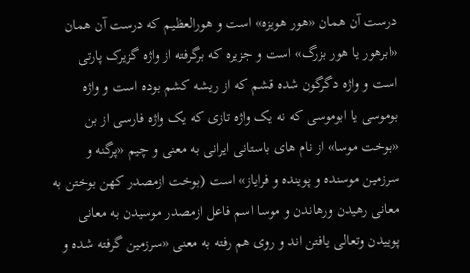درست آن همان «هور هویزه» است و هورالعظیم که درست آن همان «ابرهور یا هور بزرگ» است و جزیره که برگرفته از واژه گزیرک پارتی است و واژه دگرگون شده قشم که از ریشه کشم بوده است و واژه بوموسی یا ابوموسی که نه یک واژه تازی که یک واژه فارسی از بن «بوخت موسا» از نام های باستانی ایرانی به معنی و چیم «پرگنه و سرزمین موسنده و پوینده و فرایاز» است (بوخت ازمصدر کهن بوختن به معانی رهیدن ورهاندن و موسا اسم فاعل ازمصدر موسیدن به معانی پوییدن وتعالی یافتن اند و روی هم رفته به معنی «سرزمین گرفته شده و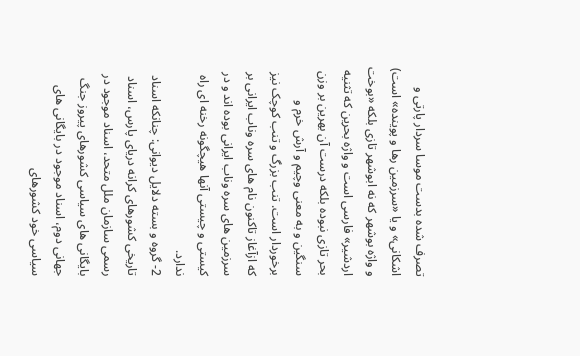تصرف شده بدست موسا سردار پارتی و اشکانی» و یا «سرزمین رها و پوینده» است) و واژه بوشهر که نه ابوشهر تازی بلکه «بوخت اردشیر» فارسی است و واژه بحرین که تثنیه بحر تازی نبوده بلکه درست آن بهرین بر وزن سنگین و به معنی وچیم و آرش خرم و برخوردار است. تنب بزرگ و تنب کوچک نیز که ازآغاز تاکنون نام های سره وناب ایرانی بر سرزمین های سره وناب ایرانی بوده اند و در کیستی و چیستی آنها هیچگونه رخنه ای راه ندارد.
2- گروه و بسته دلایل دیوانی: چنانکه اسناد تاریخی کشورهای کرانه دریای پارس، اسناد رسمی سازمان ملل متحد، اسناد موجود در بایگانی های سیاسی کشورهای پیروز جنگ جهانی دوم، اسناد موجود در بایگانی های سیاسی خود کشورهای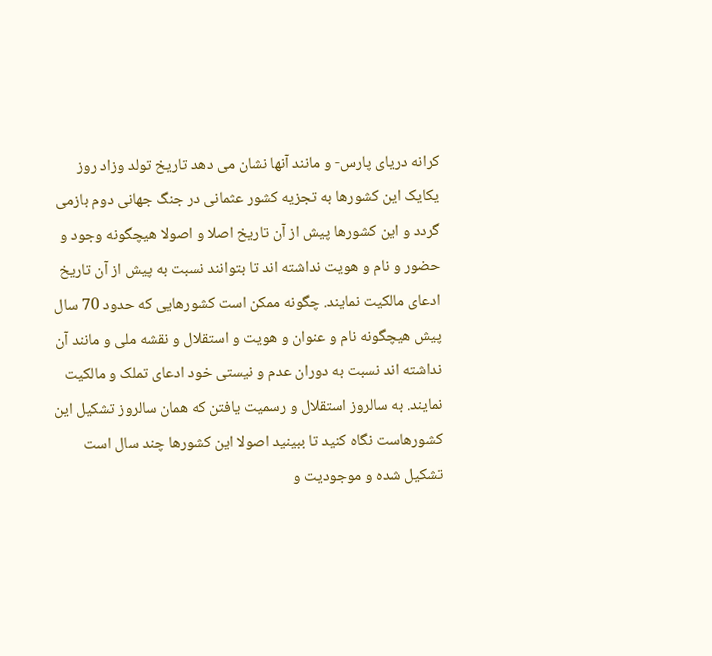کرانه دریای پارس- و مانند آنها نشان می دهد تاریخ تولد وزاد روز یکایک این کشورها به تجزیه کشور عثمانی در جنگ جهانی دوم بازمی گردد و این کشورها پیش از آن تاریخ اصلا و اصولا هیچگونه وجود و حضور و نام و هویت نداشته اند تا بتوانند نسبت به پیش از آن تاریخ ادعای مالکیت نمایند. چگونه ممکن است کشورهایی که حدود 70 سال پیش هیچگونه نام و عنوان و هویت و استقلال و نقشه ملی و مانند آن نداشته اند نسبت به دوران عدم و نیستی خود ادعای تملک و مالکیت نمایند. به سالروز استقلال و رسمیت یافتن که همان سالروز تشکیل این کشورهاست نگاه کنید تا ببینید اصولا این کشورها چند سال است تشکیل شده و موجودیت و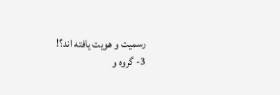رسمیت و هویت یافته اند؟!
3- گروه و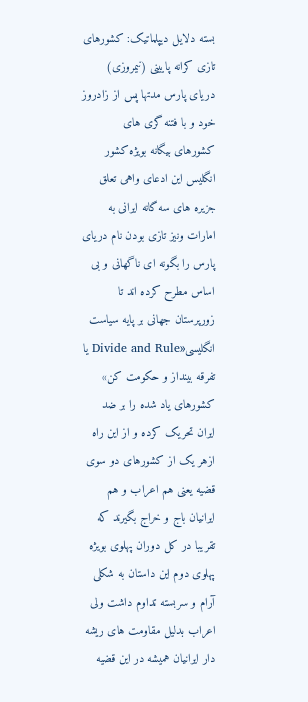بسته دلایل دیپلماتیک: کشورهای تازی کرانه پایینی (نیمروزی) دریای پارس مدتها پس از زادروز خود و با فتنه گری های کشورهای بیگانه بویژه کشور انگلیس این ادعای واهی تعلق جزیره های سه گانه ایرانی به امارات ونیز تازی بودن نام دریای پارس را بگونه ای ناگهانی و بی اساس مطرح کرده اند تا زورپرستان جهانی بر پایه سیاست انگلیسی«Divide and Rule یا تفرقه بینداز و حکومت کن» کشورهای یاد شده را بر ضد ایران تحریک کرده و از این راه ازهر یک از کشورهای دو سوی قضیه یعنی هم اعراب و هم ایرانیان باج و خراج بگیرند که تقریبا در کل دوران پهلوی بویژه پهلوی دوم این داستان به شکلی آرام و سربسته تداوم داشت ولی اعراب بدلیل مقاومت های ریشه دار ایرانیان همیشه در این قضیه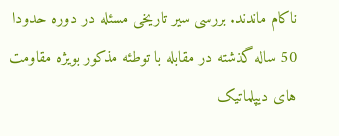ناکام ماندند. بررسی سیر تاریخی مسئله در دوره حدودا 50 ساله گذشته در مقابله با توطئه مذکور بویژه مقاومت های دیپلماتیک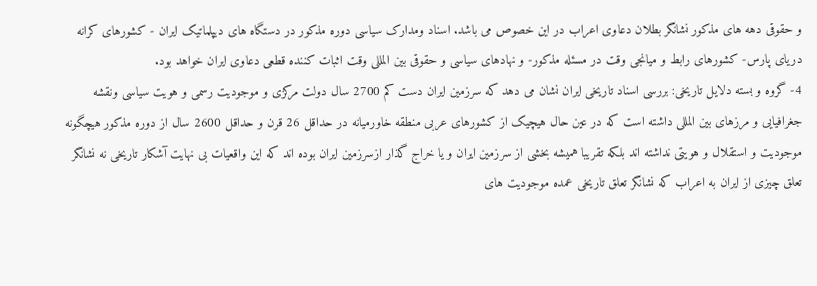و حقوقی دهه های مذکور نشانگر بطلان دعاوی اعراب در این خصوص می باشد. اسناد ومدارک سیاسی دوره مذکور در دستگاه های دیپلماتیک ایران - کشورهای کرانه دریای پارس- کشورهای رابط و میانجی وقت در مسئله مذکور- و نهادهای سیاسی و حقوقی بین المللی وقت اثبات کننده قطعی دعاوی ایران خواهد بود.
4- گروه و بسته دلایل تاریخی: بررسی اسناد تاریخی ایران نشان می دهد که سرزمین ایران دست کم 2700 سال دولت مرکزی و موجودیت رسمی و هویت سیاسی ونقشه جغرافیایی و مرزهای بین المللی داشته است که در عین حال هیچیک از کشورهای عربی منطقه خاورمیانه در حداقل 26 قرن و حداقل 2600 سال از دوره مذکور هیچگونه موجودیت و استقلال و هویتی نداشته اند بلکه تقریبا همیشه بخشی از سرزمین ایران و یا خراج گذار ازسرزمین ایران بوده اند که این واقعیات بی نهایت آشکار تاریخی نه نشانگر تعلق چیزی از ایران به اعراب که نشانگر تعلق تاریخی عمده موجودیت های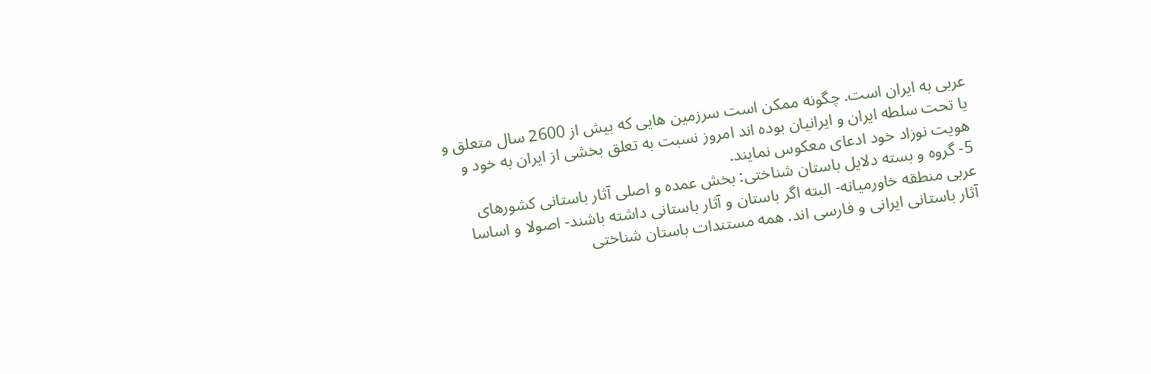عربی به ایران است. چگونه ممکن است سرزمین هایی که بیش از 2600 سال متعلق و یا تحت سلطه ایران و ایرانیان بوده اند امروز نسبت به تعلق بخشی از ایران به خود و هویت نوزاد خود ادعای معکوس نمایند.
5- گروه و بسته دلایل باستان شناختی: بخش عمده و اصلی آثار باستانی کشورهای عربی منطقه خاورمیانه- البته اگر باستان و آثار باستانی داشته باشند- اصولا و اساسا آثار باستانی ایرانی و فارسی اند. همه مستندات باستان شناختی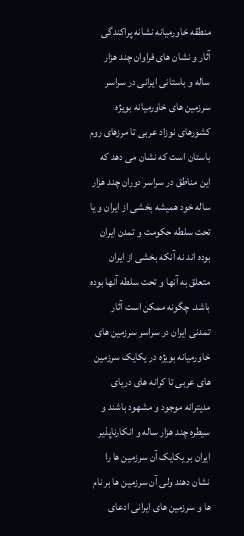منطقه خاورمیانه نشانه پراکندگی آثار و نشان های فراوان چند هزار ساله و باستانی ایرانی در سراسر سرزمین های خاورمیانه بویژه کشورهای نوزاد عربی تا مرزهای روم باستان است که نشان می دهد که این مناطق در سراسر دوران چند هزار ساله خود همیشه بخشی از ایران و یا تحت سلطه حکومت و تمدن ایران بوده اند نه آنکه بخشی از ایران متعلق به آنها و تحت سلطه آنها بوده باشد. چگونه ممکن است آثار تمدنی ایران در سراسر سرزمین های خاورمیانه بویژه در یکایک سرزمین های عربی تا کرانه های دریای مدیترانه موجود و مشهود باشند و سیطره چند هزار ساله و انکارناپذیر ایران بر یکایک آن سرزمین ها را نشان دهند ولی آن سرزمین ها بر نام ها و سرزمین های ایرانی ادعای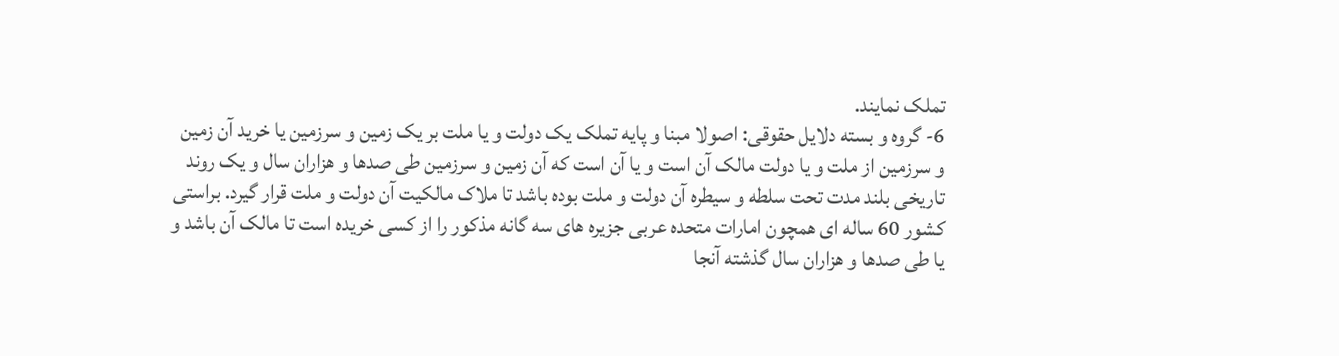تملک نمایند.
6- گروه و بسته دلایل حقوقی: اصولا مبنا و پایه تملک یک دولت و یا ملت بر یک زمین و سرزمین یا خرید آن زمین و سرزمین از ملت و یا دولت مالک آن است و یا آن است که آن زمین و سرزمین طی صدها و هزاران سال و یک روند تاریخی بلند مدت تحت سلطه و سیطره آن دولت و ملت بوده باشد تا ملاک مالکیت آن دولت و ملت قرار گیرد. براستی کشور 60 ساله ای همچون امارات متحده عربی جزیره های سه گانه مذکور را از کسی خریده است تا مالک آن باشد و یا طی صدها و هزاران سال گذشته آنجا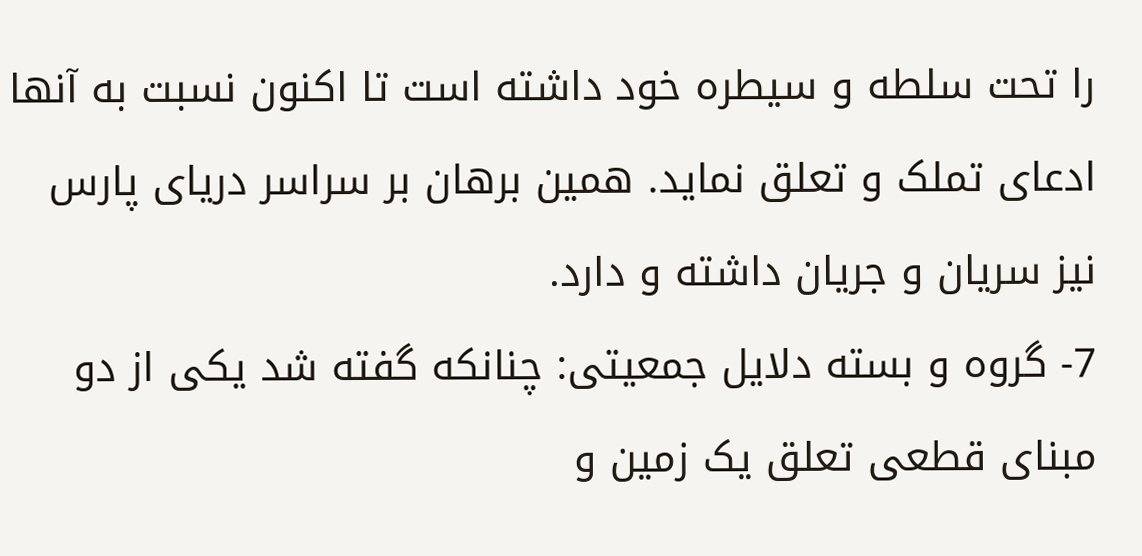را تحت سلطه و سیطره خود داشته است تا اکنون نسبت به آنها ادعای تملک و تعلق نماید. همین برهان بر سراسر دریای پارس نیز سریان و جریان داشته و دارد.
7- گروه و بسته دلایل جمعیتی: چنانکه گفته شد یکی از دو مبنای قطعی تعلق یک زمین و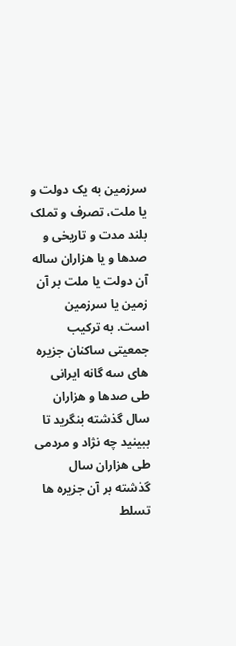سرزمین به یک دولت و یا ملت، تصرف و تملک بلند مدت و تاریخی و صدها و یا هزاران ساله آن دولت یا ملت بر آن زمین یا سرزمین است. به ترکیب جمعیتی ساکنان جزیره های سه گانه ایرانی طی صدها و هزاران سال گذشته بنگرید تا ببینید چه نژاد و مردمی طی هزاران سال گذشته بر آن جزیره ها تسلط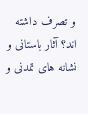و تصرف داشته اند؟ آثار باستانی و نشانه های تمدنی و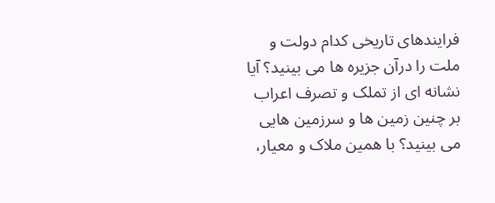فرایندهای تاریخی کدام دولت و ملت را درآن جزیره ها می بینید؟ آیا نشانه ای از تملک و تصرف اعراب بر چنین زمین ها و سرزمین هایی می بینید؟ با همین ملاک و معیار،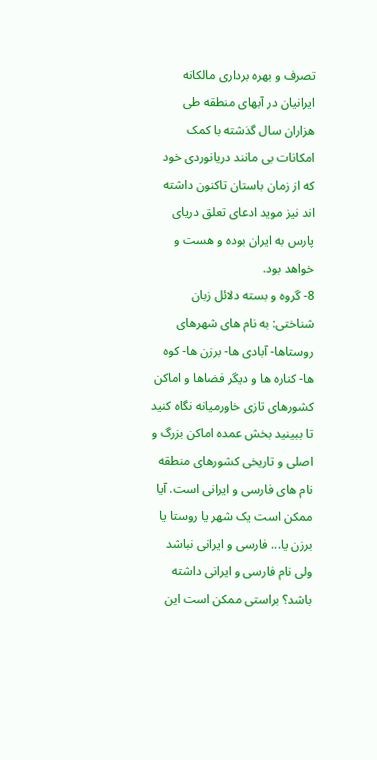تصرف و بهره برداری مالکانه ایرانیان در آبهای منطقه طی هزاران سال گذشته با کمک امکانات بی مانند دریانوردی خود که از زمان باستان تاکنون داشته اند نیز موید ادعای تعلق دریای پارس به ایران بوده و هست و خواهد بود.
8- گروه و بسته دلائل زبان شناختی: به نام های شهرهای روستاها- آبادی ها- برزن ها- کوه ها- کناره ها و دیگر فضاها و اماکن کشورهای تازی خاورمیانه نگاه کنید تا ببینید بخش عمده اماکن بزرگ و اصلی و تاریخی کشورهای منطقه نام های فارسی و ایرانی است. آیا ممکن است یک شهر یا روستا یا برزن یا... فارسی و ایرانی نباشد ولی نام فارسی و ایرانی داشته باشد؟ براستی ممکن است این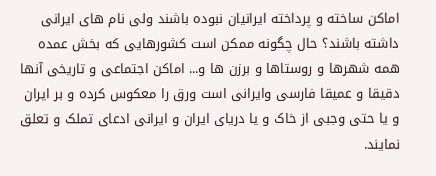اماکن ساخته و پرداخته ایرانیان نبوده باشند ولی نام های ایرانی داشته باشند؟ حال چگونه ممکن است کشورهایی که بخش عمده همه شهرها و روستاها و برزن ها و... اماکن اجتماعی و تاریخی آنها دقیقا و عمیقا فارسی وایرانی است ورق را معکوس کرده و بر ایران و یا حتی وجبی از خاک و یا دریای ایران و ایرانی ادعای تملک و تعلق نمایند.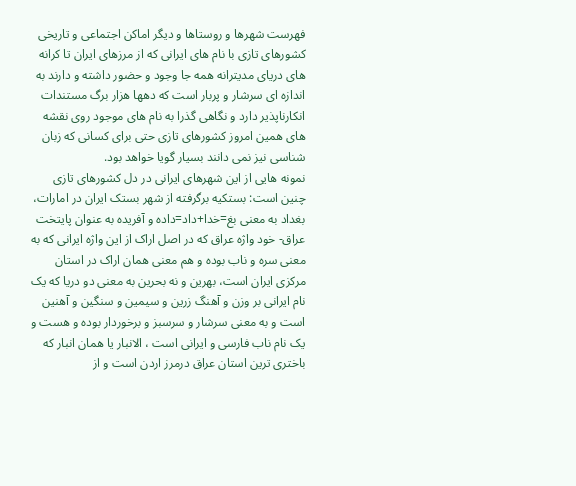فهرست شهرها و روستاها و دیگر اماکن اجتماعی و تاریخی کشورهای تازی با نام های ایرانی که از مرزهای ایران تا کرانه های دریای مدیترانه همه جا وجود و حضور داشته و دارند به اندازه ای سرشار و پربار است که دهها هزار برگ مستندات انکارناپذیر دارد و نگاهی گذرا به نام های موجود روی نقشه های همین امروز کشورهای تازی حتی برای کسانی که زبان شناسی نیز نمی دانند بسیار گویا خواهد بود.
نمونه هایی از این شهرهای ایرانی در دل کشورهای تازی چنین است: بستکیه برگرفته از شهر بستک ایران در امارات، بغداد به معنی بغ=خدا+داد=داده و آفریده به عنوان پایتخت عراق- خود واژه عراق که در اصل اراک از این واژه ایرانی که به معنی سره و ناب بوده و هم معنی همان اراک در استان مرکزی ایران است، بهرین و نه بحرین به معنی دو دریا که یک نام ایرانی بر وزن و آهنگ زرین و سیمین و سنگین و آهنین است و به معنی سرشار و سرسبز و برخوردار بوده و هست و یک نام ناب فارسی و ایرانی است ، الانبار یا همان انبار که باختری ترین استان عراق درمرز اردن است و از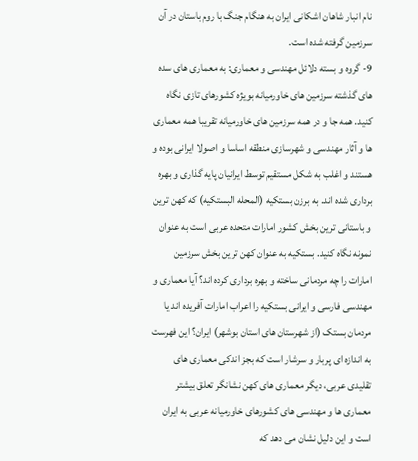نام انبار شاهان اشکانی ایران به هنگام جنگ با روم باستان در آن سرزمین گرفته شده است.
9- گروه و بسته دلائل مهندسی و معماری: به معماری های سده های گذشته سرزمین های خاورمیانه بویژه کشورهای تازی نگاه کنید. همه جا و در همه سرزمین های خاورمیانه تقریبا همه معماری ها و آثار مهندسی و شهرسازی منطقه اساسا و اصولا ایرانی بوده و هستند و اغلب به شکل مستقیم توسط ایرانیان پایه گذاری و بهره برداری شده اند. به برزن بستکیه (المحله البستکیه) که کهن ترین و باستانی ترین بخش کشور امارات متحده عربی است به عنوان نمونه نگاه کنید. بستکیه به عنوان کهن ترین بخش سرزمین امارات را چه مردمانی ساخته و بهره برداری کرده اند؟ آیا معماری و مهندسی فارسی و ایرانی بستکیه را اعراب امارات آفریده اند یا مردمان بستک (از شهرستان های استان بوشهر) ایران؟ این فهرست به اندازه ای پربار و سرشار است که بجز اندکی معماری های تقلیدی عربی، دیگر معماری های کهن نشانگر تعلق بیشتر معماری ها و مهندسی های کشورهای خاورمیانه عربی به ایران است و این دلیل نشان می دهد که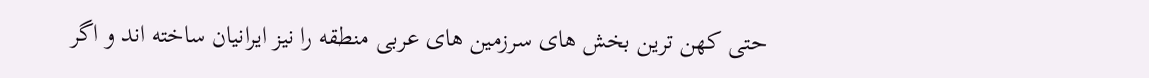حتی کهن ترین بخش های سرزمین های عربی منطقه را نیز ایرانیان ساخته اند و اگر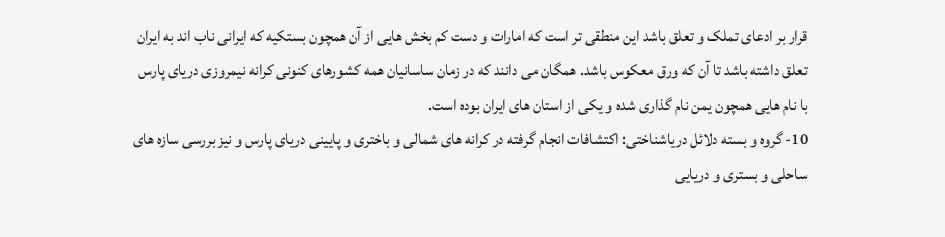قرار بر ادعای تملک و تعلق باشد این منطقی تر است که امارات و دست کم بخش هایی از آن همچون بستکیه که ایرانی ناب اند به ایران تعلق داشته باشد تا آن که ورق معکوس باشد. همگان می دانند که در زمان ساسانیان همه کشورهای کنونی کرانه نیمروزی دریای پارس با نام هایی همچون یمن نام گذاری شده و یکی از استان های ایران بوده است.
10- گروه و بسته دلائل دریاشناختی: اکتشافات انجام گرفته در کرانه های شمالی و باختری و پایینی دریای پارس و نیز بررسی سازه های ساحلی و بستری و دریایی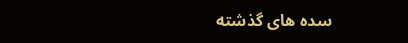سده های گذشته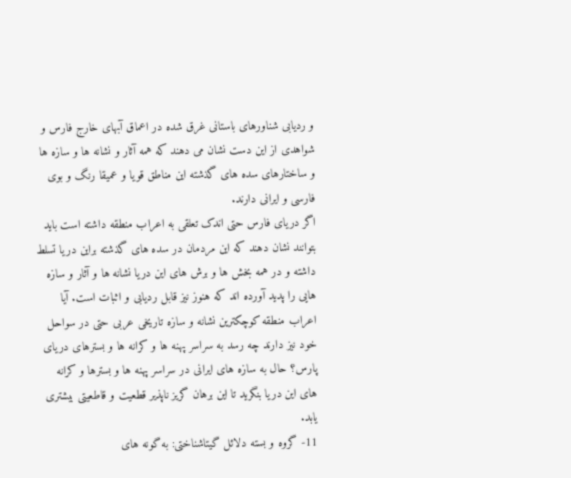و ردیابی شناورهای باستانی غرق شده در اعماق آبهای خارج فارس و شواهدی از این دست نشان می دهند که همه آثار و نشانه ها و سازه ها و ساختارهای سده های گذشته این مناطق قویا و عمیقا رنگ و بوی فارسی و ایرانی دارند.
اگر دریای فارس حتی اندک تعلقی به اعراب منطقه داشته است باید بتوانند نشان دهند که این مردمان در سده های گذشته براین دریا تسلط داشته و در همه بخش ها و برش های این دریا نشانه ها و آثار و سازه هایی را پدید آورده اند که هنوز نیز قابل ردیابی و اثبات است. آیا اعراب منطقه کوچکترین نشانه و سازه تاریخی عربی حتی در سواحل خود نیز دارند چه رسد به سراسر پهنه ها و کرانه ها و بسترهای دریای پارس؟ حال به سازه های ایرانی در سراسر پهنه ها و بسترها و کرانه های این دریا بنگرید تا این برهان گریز ناپذیر قطعیت و قاطعیتی بیشتری یابد.
11- گروه و بسته دلائل گیتاشناختی: به گونه های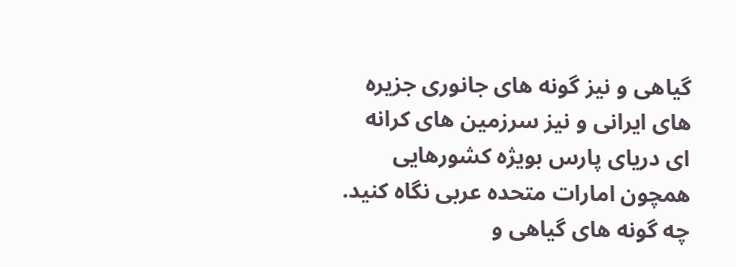گیاهی و نیز گونه های جانوری جزیره های ایرانی و نیز سرزمین های کرانه ای دریای پارس بویژه کشورهایی همچون امارات متحده عربی نگاه کنید. چه گونه های گیاهی و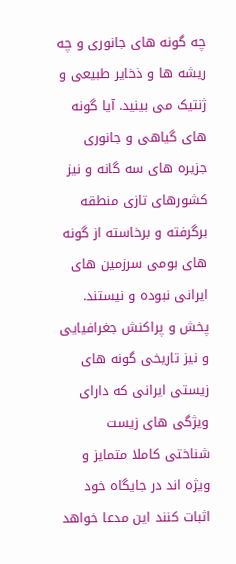چه گونه های جانوری و چه ریشه ها و ذخایر طبیعی و ژنتیک می بینید. آیا گونه های گیاهی و جانوری جزیره های سه گانه و نیز کشورهای تازی منطقه برگرفته و برخاسته از گونه های بومی سرزمین های ایرانی نبوده و نیستند. پخش و پراکنش جغرافیایی و نیز تاریخی گونه های زیستی ایرانی که دارای ویژگی های زیست شناختی کاملا متمایز و ویژه اند در جایگاه خود اثبات کنند این مدعا خواهد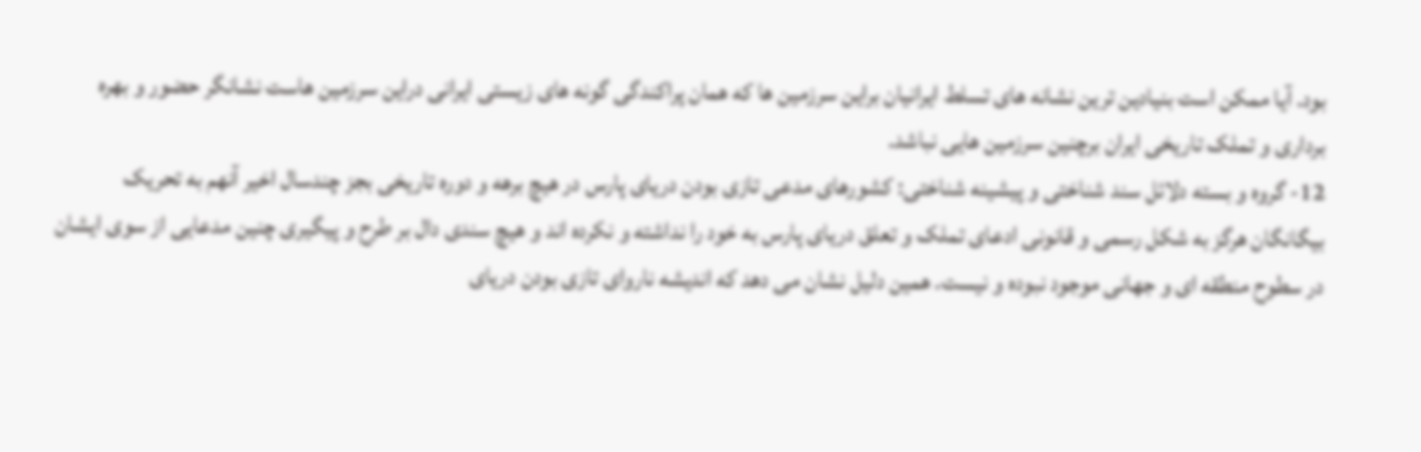بود. آیا ممکن است بنیادین ترین نشانه های تسلط ایرانیان براین سرزمین ها که همان پراکندگی گونه های زیستی ایرانی دراین سرزمین هاست نشانگر حضور و بهره برداری و تملک تاریخی ایران برچنین سرزمین هایی نباشد.
12- گروه و بسته دلائل سند شناختی و پیشینه شناختی: کشورهای مدعی تازی بودن دریای پارس در هیچ برهه و دوره تاریخی بجز چندسال اخیر آنهم به تحریک بیگانگان هرگز به شکل رسمی و قانونی ادعای تملک و تعلق دریای پارس به خود را نداشته و نکرده اند و هیچ سندی دال بر طرح و پیگیری چنین مدعایی از سوی ایشان در سطوح منطقه ای و جهانی موجود نبوده و نیست. همین دلیل نشان می دهد که اندیشه ناروای تازی بودن دریای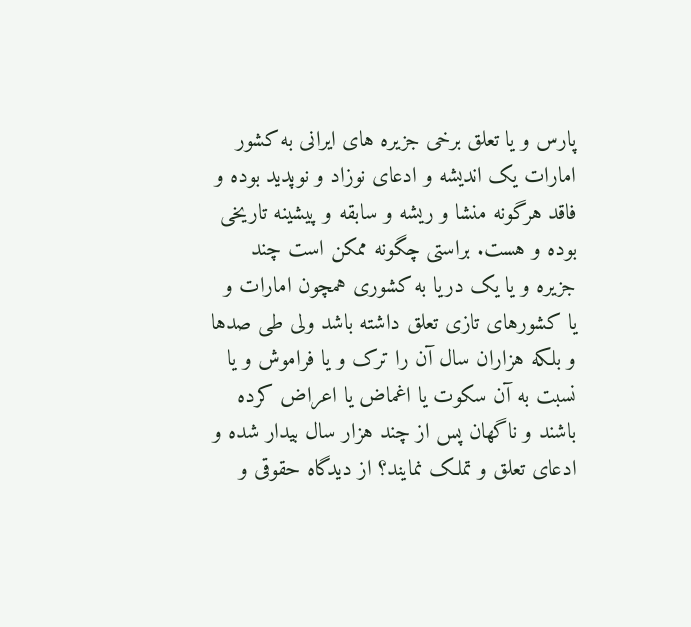پارس و یا تعلق برخی جزیره های ایرانی به کشور امارات یک اندیشه و ادعای نوزاد و نوپدید بوده و فاقد هرگونه منشا و ریشه و سابقه و پیشینه تاریخی بوده و هست. براستی چگونه ممکن است چند جزیره و یا یک دریا به کشوری همچون امارات و یا کشورهای تازی تعلق داشته باشد ولی طی صدها و بلکه هزاران سال آن را ترک و یا فراموش و یا نسبت به آن سکوت یا اغماض یا اعراض کرده باشند و ناگهان پس از چند هزار سال بیدار شده و ادعای تعلق و تملک نمایند؟ از دیدگاه حقوقی و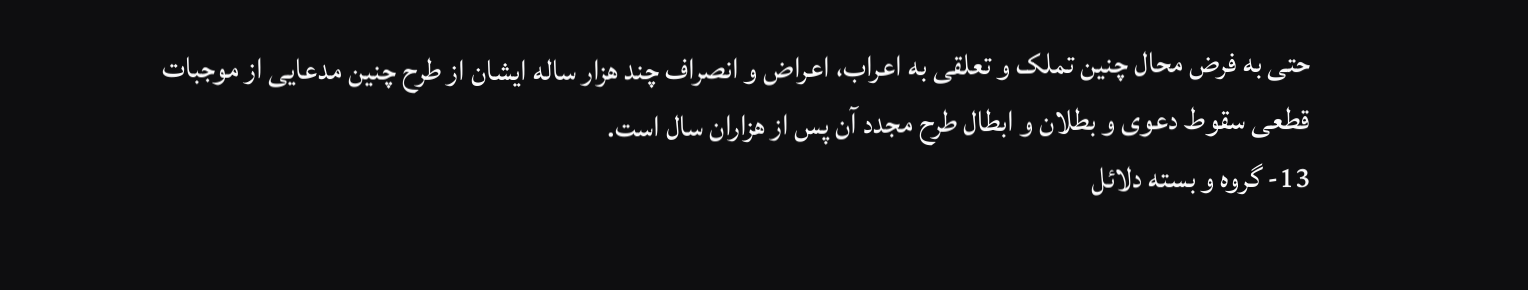حتی به فرض محال چنین تملک و تعلقی به اعراب، اعراض و انصراف چند هزار ساله ایشان از طرح چنین مدعایی از موجبات قطعی سقوط دعوی و بطلان و ابطال طرح مجدد آن پس از هزاران سال است.
13- گروه و بسته دلائل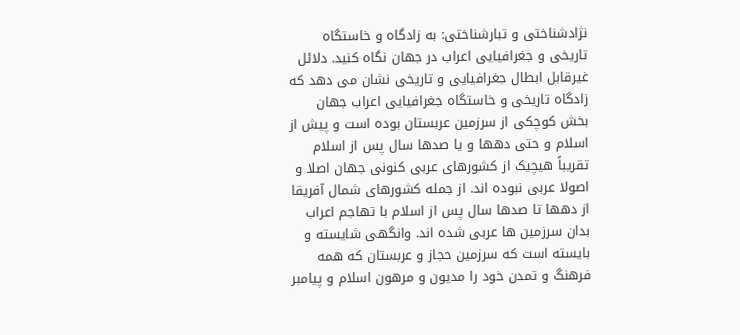نژادشناختی و تبارشناختی: به زادگاه و خاستگاه تاریخی و جغرافیایی اعراب در جهان نگاه کنید. دلائل غیرقابل ابطال جغرافیایی و تاریخی نشان می دهد که زادگاه تاریخی و خاستگاه جغرافیایی اعراب جهان بخش کوچکی از سرزمین عربستان بوده است و پیش از اسلام و حتی دهها و یا صدها سال پس از اسلام تقریباً هیچیک از کشورهای عربی کنونی جهان اصلا و اصولا عربی نبوده اند. از جمله کشورهای شمال آفریقا از دهها تا صدها سال پس از اسلام با تهاجم اعراب بدان سرزمین ها عربی شده اند. وانگهی شایسته و بایسته است که سرزمین حجاز و عربستان که همه فرهنگ و تمدن خود را مدیون و مرهون اسلام و پیامبر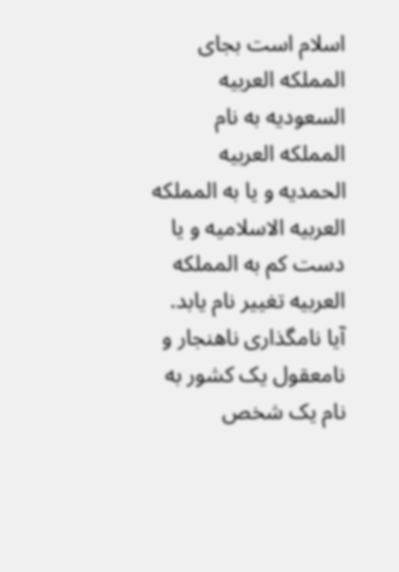اسلام است بجای المملکه العربیه السعودیه به نام المملکه العربیه الحمدیه و یا به المملکه العربیه الاسلامیه و یا دست کم به المملکه العربیه تغییر نام یابد. آیا نامگذاری ناهنجار و نامعقول یک کشور به نام یک شخص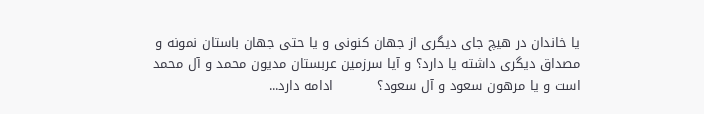یا خاندان در هیچ جای دیگری از جهان کنونی و یا حتی جهان باستان نمونه و مصداق دیگری داشته یا دارد؟ و آیا سرزمین عربستان مدیون محمد و آل محمد است و یا مرهون سعود و آل سعود؟          ادامه دارد...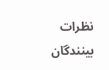نظرات بینندگان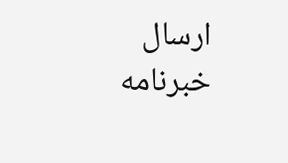ارسال خبرنامه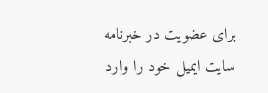برای عضویت در خبرنامه سایت ایمیل خود را وارد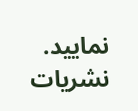نمایید.
نشریات